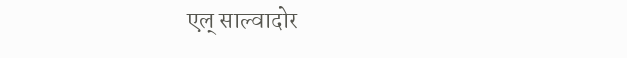एल् साल्वादोर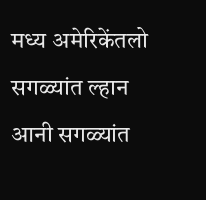मध्य अमेरिकेंतलो सगळ्यांत ल्हान आनी सगळ्यांत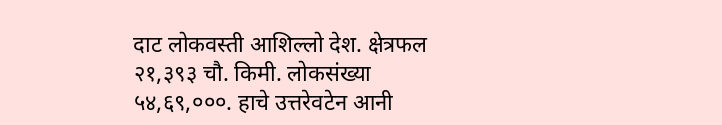दाट लोकवस्ती आशिल्लो देश. क्षेत्रफल २१,३९३ चौ. किमी. लोकसंख्या ५४,६९,०००. हाचे उत्तरेवटेन आनी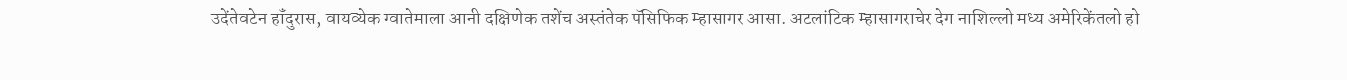उदेंतेवटेन हॉंदुरास, वायव्येक ग्वातेमाला आनी दक्षिणेक तशेंच अस्तंतेक पॅसिफिक म्हासागर आसा. अटलांटिक म्हासागराचेर देग नाशिल्लो मध्य अमेरिकेंतलो हो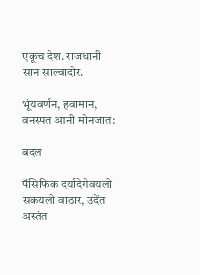एकूच देश. राजधानी सान साल्वादोर.

भूंयवर्णन, हवामान, वनस्पत आनी मोनजात:

बदल

पॅसिफिक दर्यादेगेवयलो सकयलो वाठार, उदेंत अस्तंत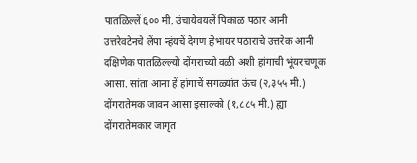पातळिल्लें ६०० मी. उंचायेवयलें पिकाळ पठार आनी उत्तरेवटेनचे लेंपा न्हंयचें देगण हेभायर पठाराचे उत्तरेक आनी दक्षिणेक पातळिल्ल्यो दोंगराच्यो वळी अशी हांगाची भूंयरचणूक आसा. सांता आना हें हांगाचें सगळ्यांत ऊंच (२,३५५ मी.) दोंगरातेमक जावन आसा इसाल्को (१,८८५ मी.) ह्या दोंगरातेमकार जागृत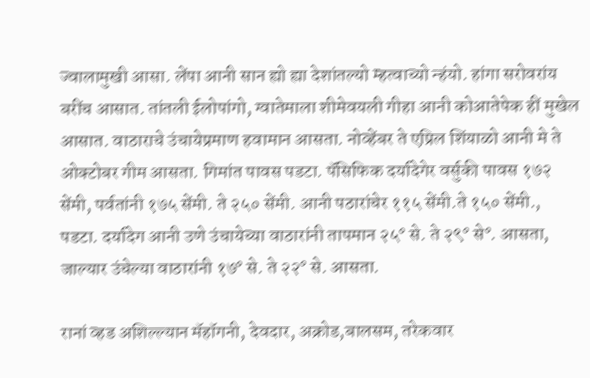ज्वालामुखी आसा. लेंपा आनी सान ह्यो ह्या देशांतल्यो म्हत्वाच्यो न्हंयो. हांगा सरोवरांय बरींच आसात. तांतली ईलोपांगो, ग्वातेमाला शीमेवयली गीहा आनी कोआतेपेक हीं मुखेल आसात. वाठाराचे उंचायेप्रमाण हवामान आसता. नोव्हेंबर ते एप्रिल शिंयाळो आनी मे ते ओक्टोबर गीम आसता. गिमांत पावस पडटा. पॅसिफिक दर्यादेगेर वर्सुकी पावस १७२ सेंमी, पर्वतांनी १७५ सेंमी. ते २५० सेंमी. आनी पठारांचेर ११५ सेंमी.ते १५० सेंमी., पडटा. दर्यादेग आनी उणे उंचायेच्या वाठारांनी तापमान २५° से. ते २९° से°. आसता, जाल्यार उंचेल्या वाठारांनी १७° से. ते २२° से. आसता.

रानां व्हड अशिल्ल्यान मॅहॉगनी, देवदार, अक्रोड,बालसम, तरेकवार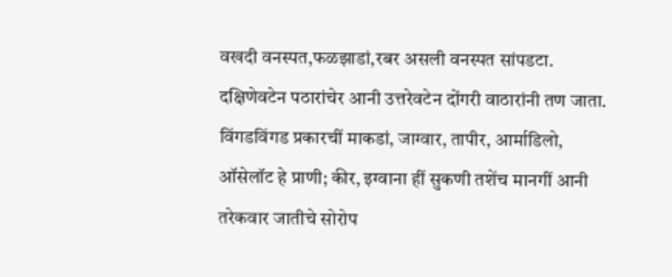वखदी वनस्पत,फळझाडां,रबर असली वनस्पत सांपडटा. दक्षिणेवटेन पठारांचेर आनी उत्तरेवटेन दोंगरी वाठारांनी तण जाता. विंगडविंगड प्रकारचीं माकडां, जाग्वार, तापीर, आर्माडिलो, ऑसेलॉट हे प्राणी; कीर, इग्वाना हीं सुकणी तशेंच मानगीं आनी तरेकवार जातीचे सोरोप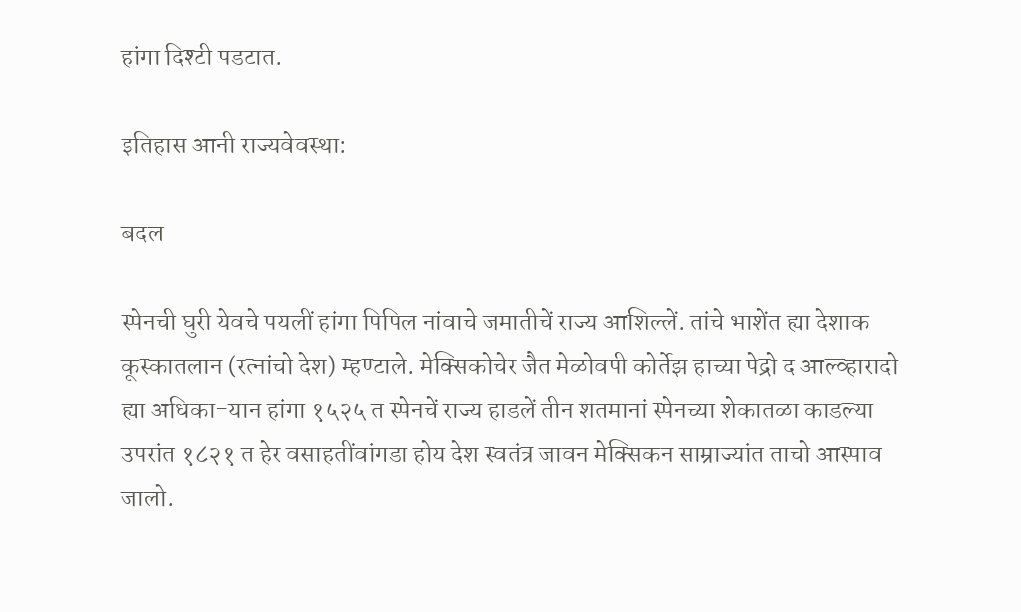हांगा दिश्टी पडटात.

इतिहास आनी राज्यवेवस्था:

बदल

स्पेनची घुरी येवचे पयलीं हांगा पिपिल नांवाचे जमातीचें राज्य आशिल्लें. तांचे भाशेंत ह्या देशाक कूस्कातलान (रत्नांचो देश) म्हण्टाले. मेक्सिकोचेर जैत मेळोवपी कोर्तेझ हाच्या पेद्रो द आल्व्हारादो ह्या अधिका-यान हांगा १५२५ त स्पेनचें राज्य हाडलें तीन शतमानां स्पेनच्या शेकातळा काडल्या उपरांत १८२१ त हेर वसाहतींवांगडा होय देश स्वतंत्र जावन मेक्सिकन साम्राज्यांत ताचो आस्पाव जालो.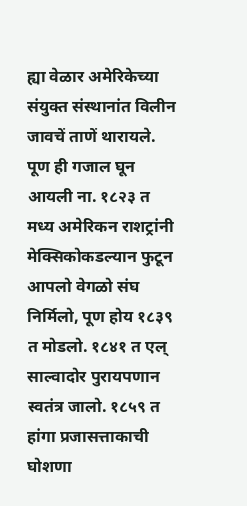ह्या वेळार अमेरिकेच्या संयुक्त संस्थानांत विलीन जावचें ताणें थारायले. पूण ही गजाल घून आयली ना. १८२३ त मध्य अमेरिकन राशट्रांनी मेक्सिकोकडल्यान फुटून आपलो वेगळो संघ निर्मिलो, पूण होय १८३९ त मोडलो. १८४१ त एल् साल्वादोर पुरायपणान स्वतंत्र जालो. १८५९ त हांगा प्रजासत्ताकाची घोशणा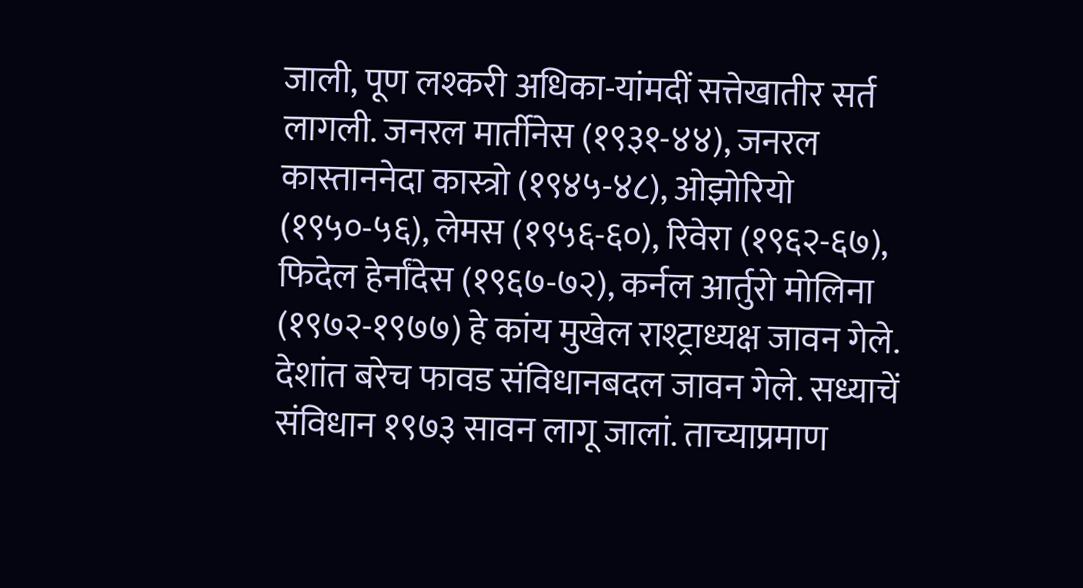जाली, पूण लश्करी अधिका-यांमदीं सत्तेखातीर सर्त लागली. जनरल मार्तीनेस (१९३१-४४), जनरल कास्ताननेदा कास्त्रो (१९४५-४८), ओझोरियो (१९५०-५६), लेमस (१९५६-६०), रिवेरा (१९६२-६७), फिदेल हेर्नांदेस (१९६७-७२), कर्नल आर्तुरो मोलिना (१९७२-१९७७) हे कांय मुखेल राश्ट्राध्यक्ष जावन गेले. देशांत बरेच फावड संविधानबदल जावन गेले. सध्याचें संविधान १९७३ सावन लागू जालां. ताच्याप्रमाण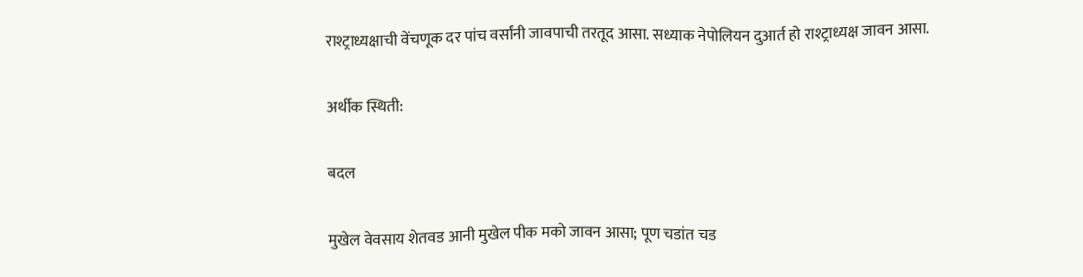राश्ट्राध्यक्षाची वेंचणूक दर पांच वर्सांनी जावपाची तरतूद आसा. सध्याक नेपोलियन दुआर्त हो राश्ट्राध्यक्ष जावन आसा.

अर्थीक स्थिती:

बदल

मुखेल वेवसाय शेतवड आनी मुखेल पीक मको जावन आसा; पूण चडांत चड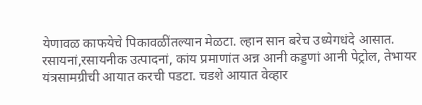येणावळ काफयेचे पिकावळींतल्यान मेळटा. ल्हान सान बरेच उध्येगधंदे आसात. रसायनां,रसायनीक उत्पादनां, कांय प्रमाणांत अन्न आनी कड्डणां आनी पेट्रोल, तेभायर यंत्रसामग्रीची आयात करची पडटा. चडशे आयात वेव्हार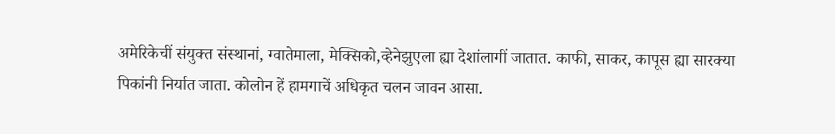अमेरिकेचीं संयुक्त संस्थानां, ग्वातेमाला, मेक्सिको,व्हेनेझुएला ह्या देशांलागीं जातात. काफी, साकर, कापूस ह्या सारक्या पिकांनी निर्यात जाता. कोलोन हें हामगाचें अधिकृत चलन जावन आसा.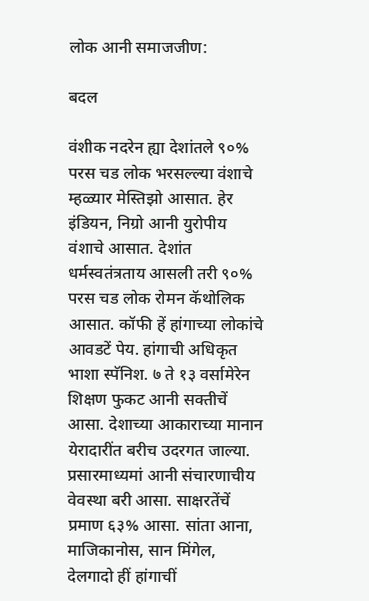लोक आनी समाजजीण:

बदल

वंशीक नदरेन ह्या देशांतले ९०% परस चड लोक भरसल्ल्या वंशाचे म्हळ्यार मेस्तिझो आसात. हेर इंडियन, निग्रो आनी युरोपीय वंशाचे आसात. देशांत धर्मस्वतंत्रताय आसली तरी ९०% परस चड लोक रोमन कॅथोलिक आसात. कॉफी हें हांगाच्या लोकांचे आवडटें पेय. हांगाची अधिकृत भाशा स्पॅनिश. ७ ते १३ वर्सामेरेन शिक्षण फुकट आनी सक्तीचें आसा. देशाच्या आकाराच्या मानान येरादारींत बरीच उदरगत जाल्या. प्रसारमाध्यमां आनी संचारणाचीय वेवस्था बरी आसा. साक्षरतेंचें प्रमाण ६३% आसा. सांता आना, माजिकानोस, सान मिंगेल, देलगादो हीं हांगाचीं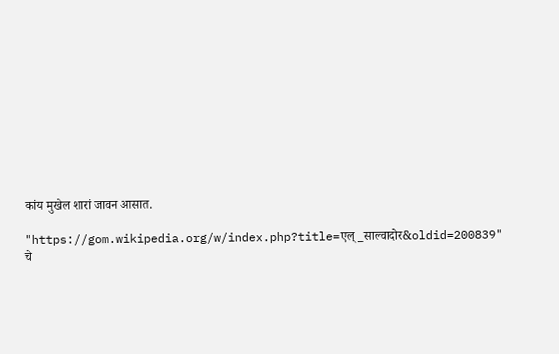कांय मुखेल शारां जावन आसात.

"https://gom.wikipedia.org/w/index.php?title=एल्_साल्वादोर&oldid=200839" चे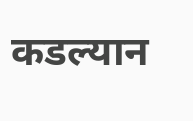कडल्यान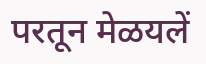परतून मेळयलें